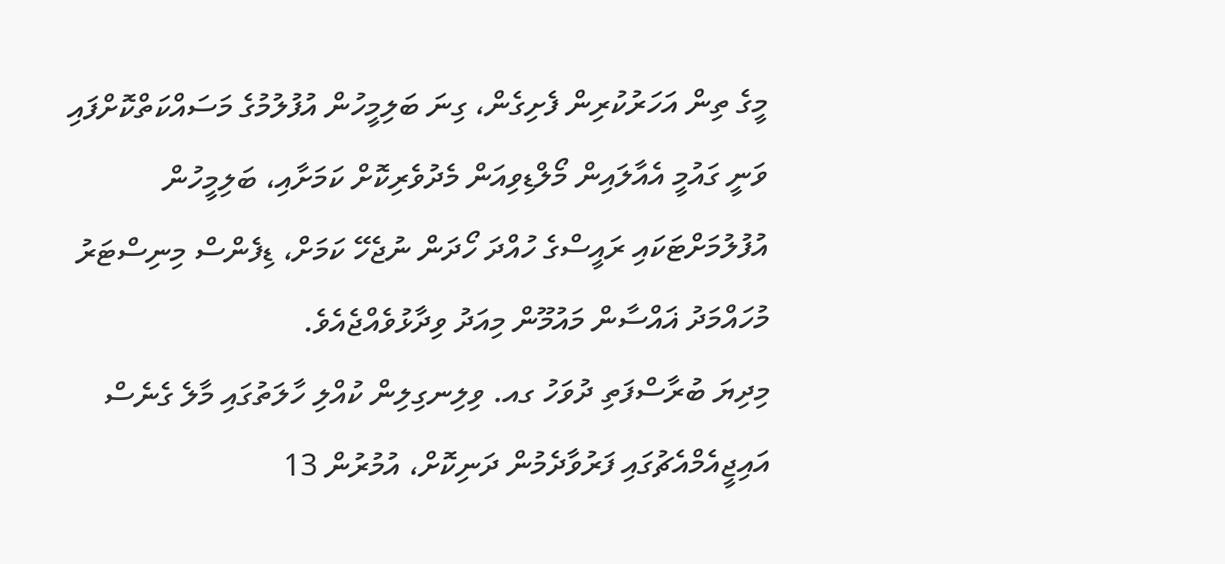މީގެ ތިން އަހަރުކުރިން ފެށިގެން، ގިނަ ބަލިމީހުން އުފުލުމުގެ މަސައްކަތްކޮށްފައި ވަނީ ގައުމީ އެއާލައިން މޯލްޑިވިއަން މެދުވެރިކޮށް ކަމަށާއި، ބަލިމީހުން އުފުލުމަށްޓަކައި ރައީސްގެ ހުއްދަ ހޯދަން ނުޖެހޭ ކަމަށް، ޑިފެންސް މިނިސްޓަރު މުހައްމަދު ޣައްސާން މައުމޫން މިއަދު ވިދާޅުވެއްޖެއެވެ.
މިދިޔަ ބުރާސްފަތި ދުވަހު ގއ. ވިލިނގިލިން ކުއްލި ހާލަތުގައި މާލެ ގެނެސް އައިޖީއެމްއެޗުގައި ފަރުވާދެމުން ދަނިކޮށް، އުމުރުން 13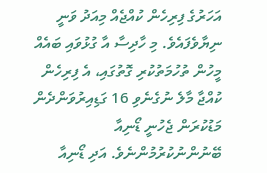އަހަރުގެ ފިރިހެން ކުއްޖެއް މިއަދު ވަނީ ނިޔާވެފައެވެ. މި ހާދިސާ އާ ގުޅުވައި ބައެއް މީހުން ތުހުމަތުކުރި ގޮތުގައި، އެ ފިރިހެން ކުއްޖާ މާލެ ނުގެނެވި 16 ގަޑިއިރުވަންދެން މަޑުކުރަން ޖެހުނީ ޑޯނިއާ ބޭނުންނުކުރުމުންނެވެ. އަދި ޑޯނިއާ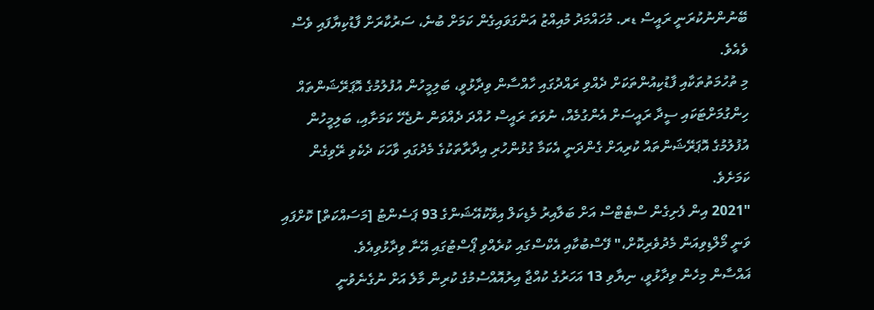ބޭނުންނުކުރަނީ ރައީސް ޑރ. މުހައްމަދު މުއިއްޒު އަންގަވައިގެން ކަމަށް ބުނެ، ސަރުކާރަށް ފާޑުކިޔާފައި ވެސް ވެއެވެ.
މި ތުހުމަތުތަކާއި ފާޑުކިއުންތަކަށް ދެއްވި ރައްދުގައި ހާއްސާން ވިދާޅުވީ، ބަލިމީހުން އުފުލުމުގެ އޮޕަރޭޝަންތައް ހިންގުމަށްޓަކައި ސީދާ ރައީސަށް އެންގުމެއް، ނުވަތަ ރައީސް ހުއްދަ ދެއްވަން ނުޖެހޭ ކަމަށާއި، ބަލިމީހުން އުފުލުމުގެ އޮޕަރޭޝަންތައް ކުރިއަށް ގެންދަނީ އެކަމާ ގުޅުންހުރި އިދާރާތަކުގެ މެދުގައި ވާހަކަ ދެކެވި ރޭވިގެން ކަމަށެވެ.
"2021 އިން ފެށިގެން ސްޓެޓްސް އަށް ބަލާއިރު މެޑިކަލް އިވޭކުއޭޝަންގެ 93 ޕަސެންޓު [މަސައްކަތް] ކޮށްފައި ވަނީ މޯލްޑިވިއަން މެދުވެރިކޮށް،" ފޭސްބުކާއި އެކްސްގައި ކުރެއްވި ޕޯސްޓުގައި އޭނާ ވިދާޅުވިއެވެ.
ޣައްސާން މިހެން ވިދާޅުވީ، ނިޔާވި 13 އަހަރުގެ ކުއްޖާ އިރުއޮއްސުމުގެ ކުރިން މާލެ އަށް ނުގެނެވުނީ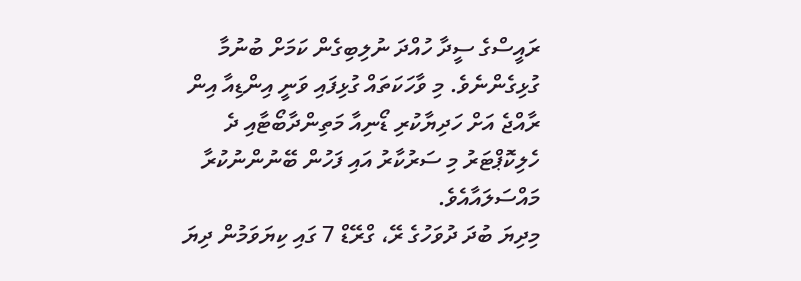ރައީސްގެ ސީދާ ހުއްދަ ނުލިބިގެން ކަމަށް ބުނުމާ ގުޅިގެންނެވެ. މި ވާހަކަތައް ގުޅިފައި ވަނީ އިންޑިއާ އިން ރާއްޖެ އަށް ހަދިޔާކުރި ޑޯނިއާ މަތިންދާބޯޓާއި ދެ ހެލިކޮޕްޓަރު މި ސަރުކާރު އައި ފަހުން ބޭނުންނުކުރާ މައްސަލައާއެވެ.
މިދިޔަ ބުދަ ދުވަހުގެ ރޭ، ގްރޭޑް 7 ގައި ކިޔަވަމުން ދިޔަ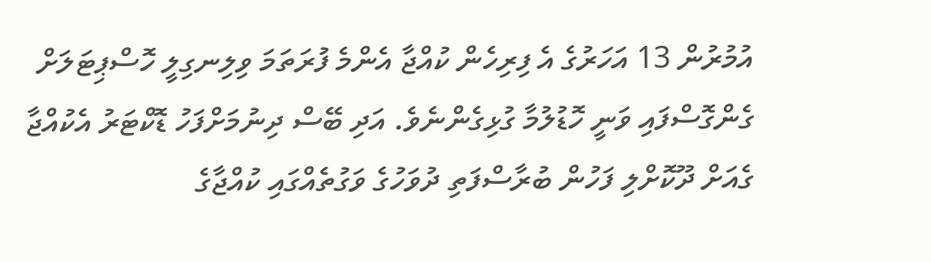އުމުރުން 13 އަހަރުގެ އެ ފިރިހެން ކުއްޖާ އެންމެ ފުރަތަމަ ވިލިނގިލީ ހޮސްޕިޓަލަށް ގެންގޮސްފައި ވަނީ ހޮޑުލުމާ ގުޅިގެންނެވެ. އަދި ބޭސް ދިނުމަށްފަހު ޑޮކްޓަރު އެކުއްޖާ ގެއަށް ދޫކޮށްލި ފަހުން ބުރާސްފަތި ދުވަހުގެ ވަގުތެއްގައި ކުއްޖާގެ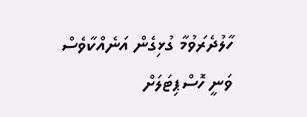ހާލުދެރަވުމާ ގުޅިގެން އަނެއްކާވެސް ވަނީ ހޮސްޕިޓަލަށް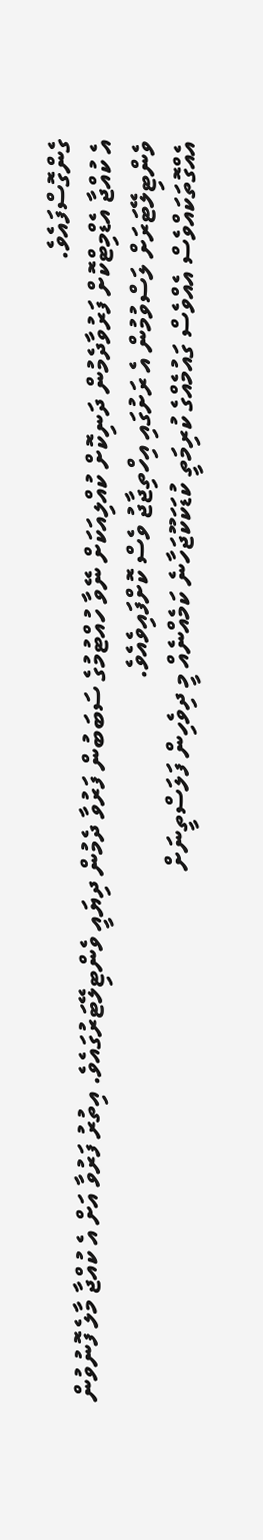ގެންގޮސްފައެވެ.
އެ ކުއްޖާ އެޑްމިޓްކޮށް ފަރުވާދެމުން ދަނިކޮށް ކުއްލިއަކަށް ނޭވާ ހުއްޓުމުގެ ސަބަބުން ފަރުވާ ދެމުން ދިޔައީ ވެންޓިލޭޓަރުގައެވެ. އިތުރު ފަރުވާ އަށް އެ ކުއްޖާ މާލެ ފޮނުވުން ވެންޓިލޭޓަރަށް ލަސްވުމުން އެ ރަށުގައި އިހްތިޖާޖު ވެސް ކޮށްފައިވެއެވެ.
އެއްގޮތަކައްވެސް އެއްވެސް ގައުމެއްގެ ކުރިމަތީ ކުޑަކަކޫޖަހާނެ ކަމެއްނެއް މީ ދިވެހިން ފަލަސްތީނަށް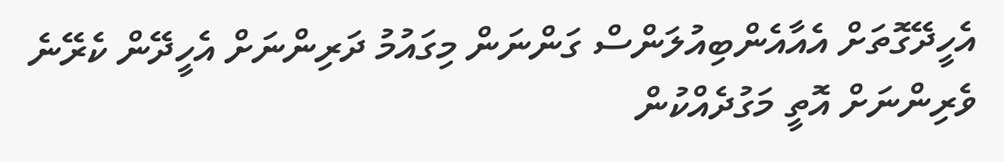އެހީދޭގޮތަށް އެއާއެންބިއުލަންސް ގަންނަން މިގައުމު ދަރިންނަށް އެހީދޭން ކެރޭނެ ވެރިންނަށް އޮތީ މަގުދެއްކުން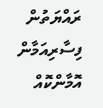ރައްޔަތުން ފިސާރިއަމާން އޮމާންކޮއް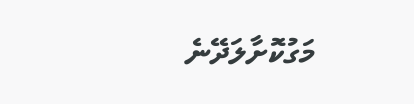މަގުކޮށާލަދޭނެ